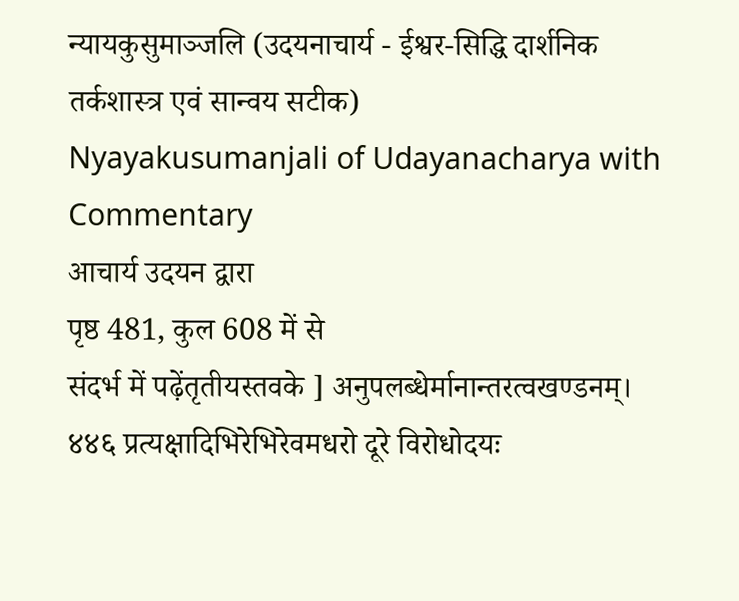न्यायकुसुमाञ्जलि (उदयनाचार्य - ईश्वर-सिद्धि दार्शनिक तर्कशास्त्र एवं सान्वय सटीक)
Nyayakusumanjali of Udayanacharya with Commentary
आचार्य उदयन द्वारा
पृष्ठ 481, कुल 608 में से
संदर्भ में पढ़ेंतृतीयस्तवके ] अनुपलब्धेर्मानान्तरत्वखण्डनम्। ४४६ प्रत्यक्षादिभिरेभिरेवमधरो दूरे विरोधोदयः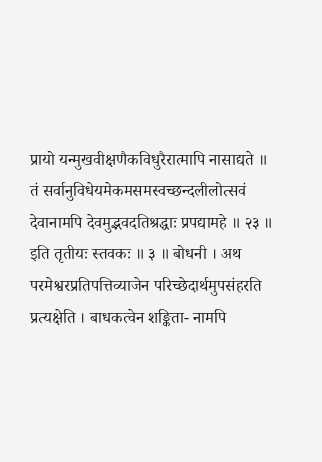प्रायो यन्मुखवीक्षणैकविधुरैरात्मापि नासाद्यते ॥ तं सर्वानुविधेयमेकमसमस्वच्छन्दलीलोत्सवं देवानामपि देवमुद्भवदतिश्रद्धाः प्रपद्यामहे ॥ २३ ॥ इति तृतीयः स्तवकः ॥ ३ ॥ बोधनी । अथ परमेश्वरप्रतिपत्तिव्याजेन परिच्छेदार्थमुपसंहरति प्रत्यक्षेति । बाधकत्वेन शङ्किता- नामपि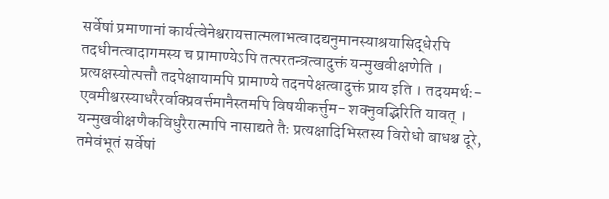सर्वेषां प्रमाणानां कार्यत्वेनेश्वरायत्तात्मलाभत्वादद्यनुमानस्याश्रयासिद्धेरपि तदधीनत्वादागमस्य च प्रामाण्येऽपि तत्परतन्त्रत्वादुक्तं यन्मुखवीक्षणेति । प्रत्यक्षस्योत्पत्तौ तदपेक्षायामपि प्रामाण्ये तदनपेक्षत्वादुक्तं प्राय इति । तदयमर्थः-एवमीश्वरस्याधरैरर्वाक्प्रवर्त्तमानैस्तमपि विषयीकर्त्तुम- शक्नुवद्भिरिति यावत् । यन्मुखवीक्षणैकविधुरैरात्मापि नासाद्यते तैः प्रत्यक्षादिभिस्तस्य विरोधो बाधश्च दूरे, तमेवंभूतं सर्वेषां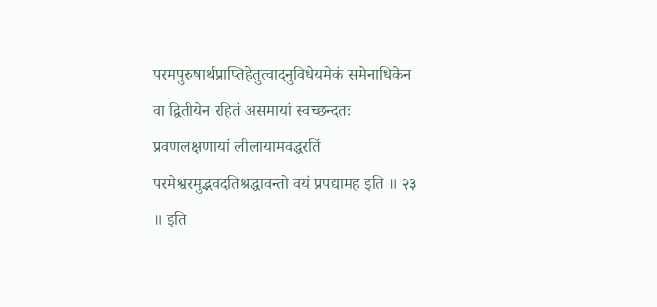परमपुरुषार्थप्राप्तिहेतुत्वादनुविधेयमेकं समेनाधिकेन वा द्वितीयेन रहितं असमायां स्वच्छन्दतः प्रवणलक्षणायां लीलायामवद्धरतिं परमेश्वरमुद्भवदतिश्रद्धावन्तो वयं प्रपद्यामह इति ॥ २३ ॥ इति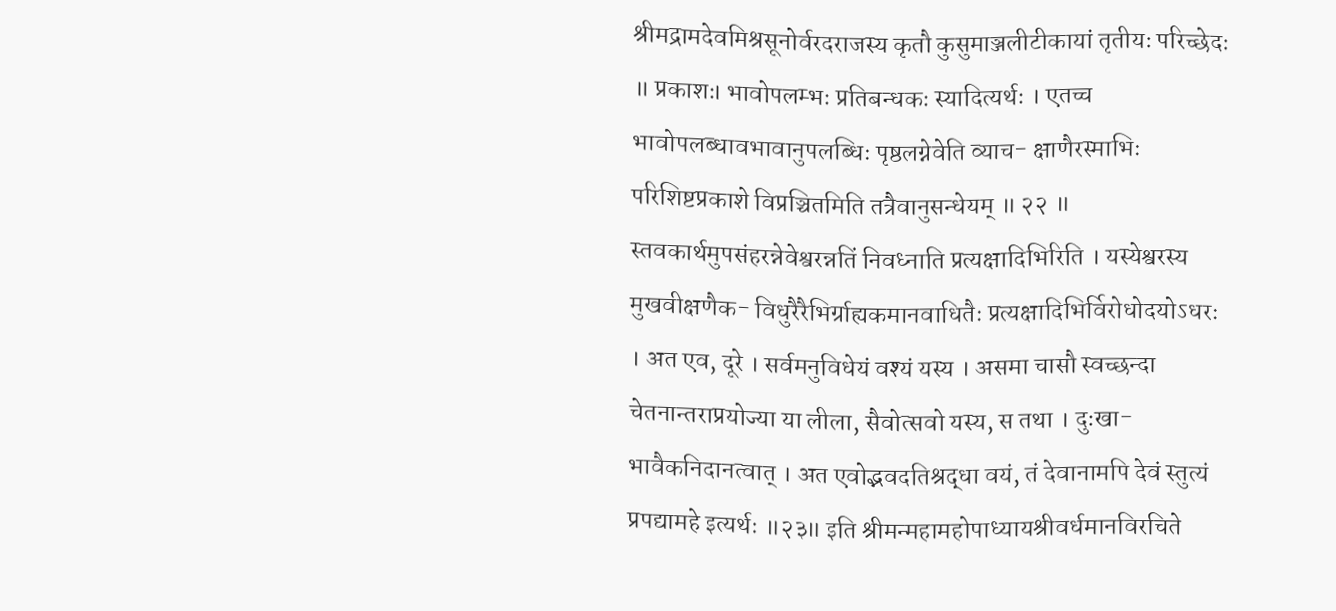श्रीमद्रामदेवमिश्रसूनोर्वरदराजस्य कृतौ कुसुमाञ्जलीटीकायां तृतीयः परिच्छेदः ॥ प्रकाशः। भावोपलम्भः प्रतिबन्धकः स्यादित्यर्थः । एतच्च भावोपलब्धावभावानुपलब्धिः पृष्ठलग्नेवेति व्याच- क्षाणैरस्माभिः परिशिष्टप्रकाशे विप्रञ्चितमिति तत्रैवानुसन्धेयम् ॥ २२ ॥ स्तवकार्थमुपसंहरन्नेवेश्वरन्नतिं निवध्नाति प्रत्यक्षादिभिरिति । यस्येश्वरस्य मुखवीक्षणैक- विधुरैरैभिर्ग्राह्यकमानवाधितैः प्रत्यक्षादिभिर्विरोधोदयोऽधरः । अत एव, दूरे । सर्वमनुविधेयं वश्यं यस्य । असमा चासौ स्वच्छन्दा चेतनान्तराप्रयोज्या या लीला, सैवोत्सवो यस्य, स तथा । दुःखा- भावैकनिदानत्वात् । अत एवोद्भवदतिश्रद्धा वयं, तं देवानामपि देवं स्तुत्यं प्रपद्यामहे इत्यर्थः ॥२३॥ इति श्रीमन्महामहोपाध्यायश्रीवर्धमानविरचिते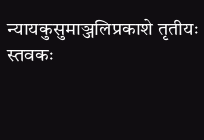न्यायकुसुमाञ्जलिप्रकाशे तृतीयः स्तवकः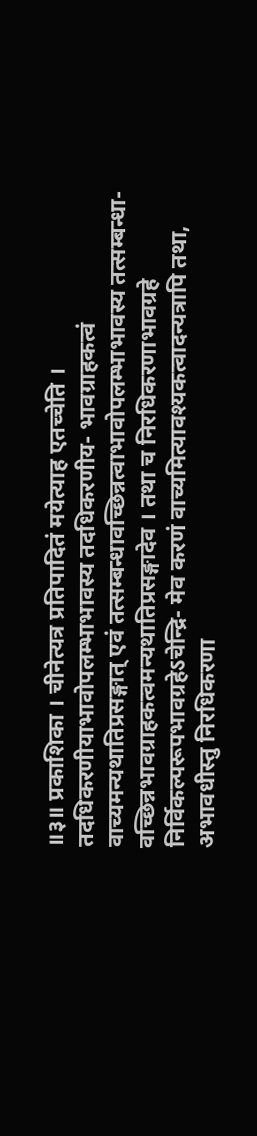॥३॥ प्रकाशिका । चीनेत्यत्र प्रतिपादितं मयेत्याह एतच्चेति । तदधिकरणीयाभावोपलम्भाभावस्य तदधिकरणीय- भावग्राहकत्वं वाच्यमन्यथातिप्रसङ्गात् एवं तत्सम्बन्धावच्छिन्नत्वाभावोपलम्भाभावस्य तत्सम्बन्धा- वच्छिन्नभावग्राहकत्वमन्यथातिप्रसङ्गादेव । तथा च निरधिकरणाभावग्रहे निर्विकल्परूपभावग्रहेऽचेन्द्रि- मेव करणं वाच्यमित्यावश्यकत्वादन्यत्रापि तथा, अभावधीस्तु निरधिकरणा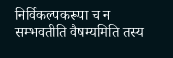निर्विकल्पकरूपा च न सम्भवतीति वैषम्यमिति तस्य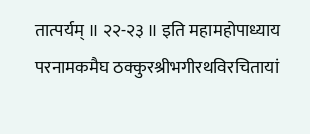तात्पर्यम् ॥ २२-२३ ॥ इति महामहोपाध्याय परनामकमैघ ठक्कुरश्रीभगीरथविरचितायां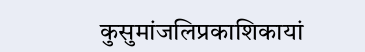कुसुमांजलिप्रकाशिकायां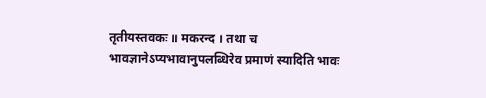तृतीयस्तवकः ॥ मकरन्द । तथा च भावज्ञानेऽप्यभावानुपलब्धिरेव प्रमाणं स्यादिति भावः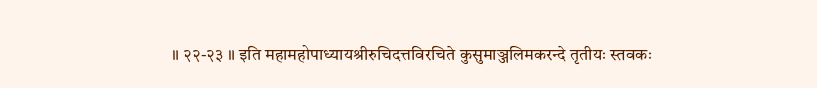॥ २२-२३ ॥ इति महामहोपाध्यायश्रीरुचिदत्तविरचिते कुसुमाञ्जलिमकरन्दे तृतीयः स्तवकः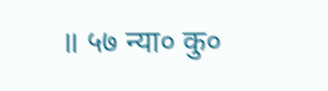॥ ५७ न्या० कु०